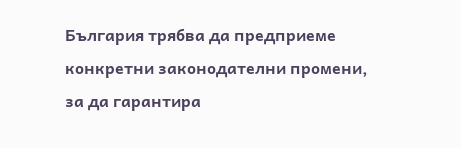България трябва да предприеме конкретни законодателни промени, за да гарантира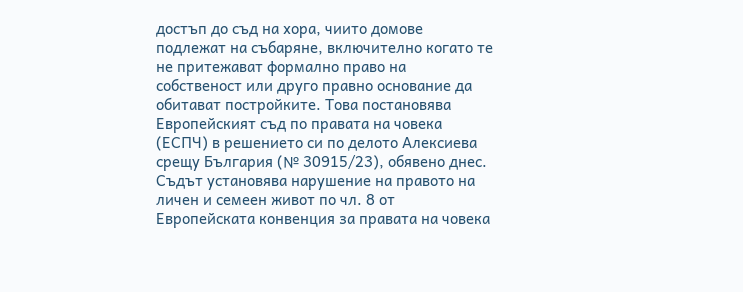достъп до съд на хора, чиито домове подлежат на събаряне, включително когато те не притежават формално право на собственост или друго правно основание да обитават постройките. Това постановява Европейският съд по правата на човека (ЕСПЧ) в решението си по делото Алексиева срещу България (№ 30915/23), обявено днес.
Съдът установява нарушение на правото на личен и семеен живот по чл. 8 от Европейската конвенция за правата на човека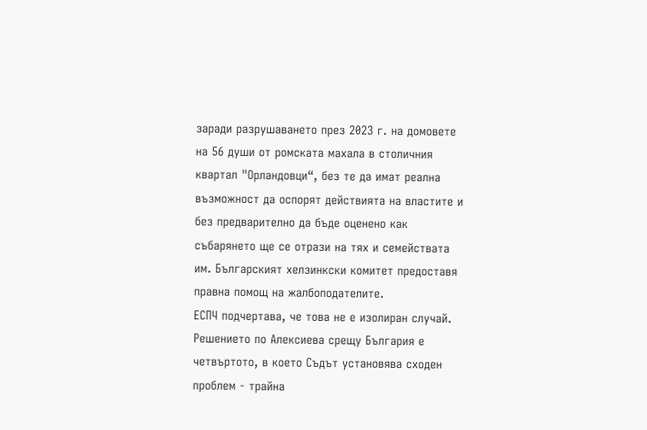заради разрушаването през 2023 г. на домовете на 56 души от ромската махала в столичния квартал "Орландовци“, без те да имат реална възможност да оспорят действията на властите и без предварително да бъде оценено как събарянето ще се отрази на тях и семействата им. Българският хелзинкски комитет предоставя правна помощ на жалбоподателите.
ЕСПЧ подчертава, че това не е изолиран случай. Решението по Алексиева срещу България е четвъртото, в което Съдът установява сходен проблем - трайна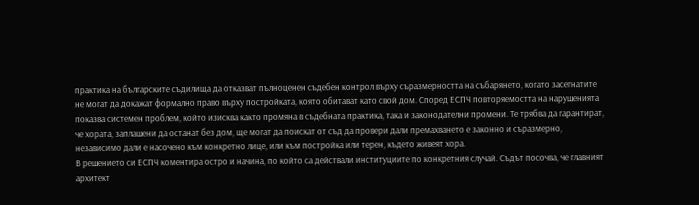практика на българските съдилища да отказват пълноценен съдебен контрол върху съразмерността на събарянето, когато засегнатите не могат да докажат формално право върху постройката, която обитават като свой дом. Според ЕСПЧ повторяемостта на нарушенията показва системен проблем, който изисква както промяна в съдебната практика, така и законодателни промени. Те трябва да гарантират, че хората, заплашени да останат без дом, ще могат да поискат от съд да провери дали премахването е законно и съразмерно, независимо дали е насочено към конкретно лице, или към постройка или терен, където живеят хора.
В решението си ЕСПЧ коментира остро и начина, по който са действали институциите по конкретния случай. Съдът посочва, че главният архитект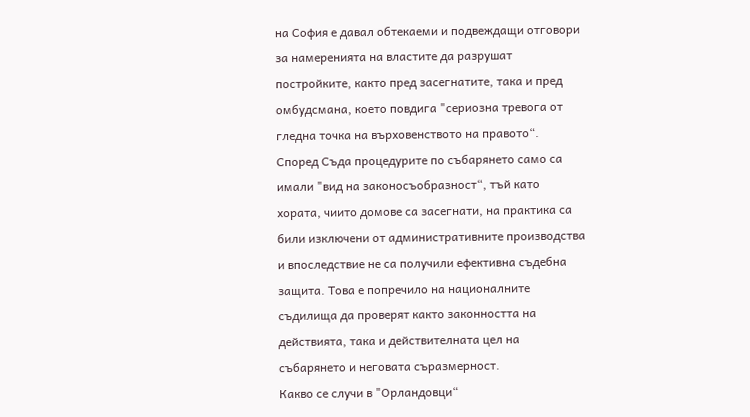на София е давал обтекаеми и подвеждащи отговори за намеренията на властите да разрушат постройките, както пред засегнатите, така и пред омбудсмана, което повдига "сериозна тревога от гледна точка на върховенството на правото“.
Според Съда процедурите по събарянето само са имали "вид на законосъобразност“, тъй като хората, чиито домове са засегнати, на практика са били изключени от административните производства и впоследствие не са получили ефективна съдебна защита. Това е попречило на националните съдилища да проверят както законността на действията, така и действителната цел на събарянето и неговата съразмерност.
Какво се случи в "Орландовци“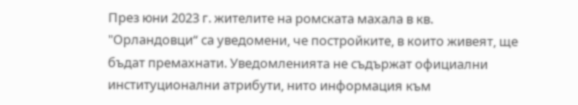През юни 2023 г. жителите на ромската махала в кв. "Орландовци“ са уведомени, че постройките, в които живеят, ще бъдат премахнати. Уведомленията не съдържат официални институционални атрибути, нито информация към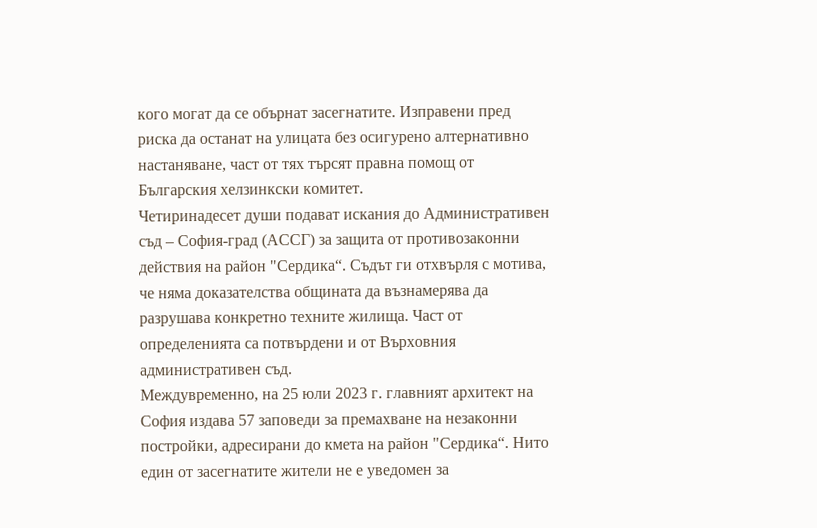кого могат да се обърнат засегнатите. Изправени пред риска да останат на улицата без осигурено алтернативно настаняване, част от тях търсят правна помощ от Българския хелзинкски комитет.
Четиринадесет души подават искания до Административен съд – София-град (АССГ) за защита от противозаконни действия на район "Сердика“. Съдът ги отхвърля с мотива, че няма доказателства общината да възнамерява да разрушава конкретно техните жилища. Част от определенията са потвърдени и от Върховния административен съд.
Междувременно, на 25 юли 2023 г. главният архитект на София издава 57 заповеди за премахване на незаконни постройки, адресирани до кмета на район "Сердика“. Нито един от засегнатите жители не е уведомен за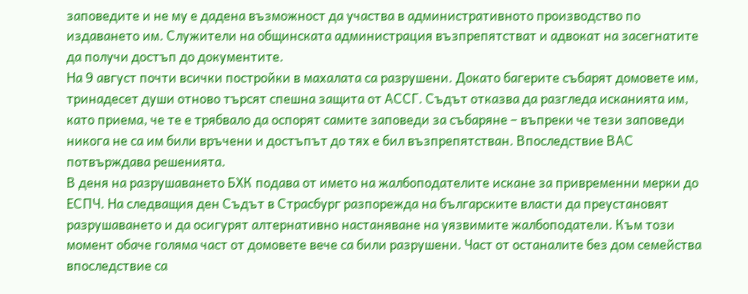заповедите и не му е дадена възможност да участва в административното производство по издаването им. Служители на общинската администрация възпрепятстват и адвокат на засегнатите да получи достъп до документите.
На 9 август почти всички постройки в махалата са разрушени. Докато багерите събарят домовете им, тринадесет души отново търсят спешна защита от АССГ. Съдът отказва да разгледа исканията им, като приема, че те е трябвало да оспорят самите заповеди за събаряне – въпреки че тези заповеди никога не са им били връчени и достъпът до тях е бил възпрепятстван. Впоследствие ВАС потвърждава решенията.
В деня на разрушаването БХК подава от името на жалбоподателите искане за привременни мерки до ЕСПЧ. На следващия ден Съдът в Страсбург разпорежда на българските власти да преустановят разрушаването и да осигурят алтернативно настаняване на уязвимите жалбоподатели. Към този момент обаче голяма част от домовете вече са били разрушени. Част от останалите без дом семейства впоследствие са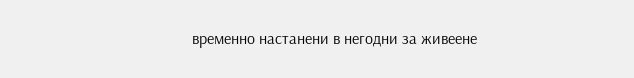временно настанени в негодни за живеене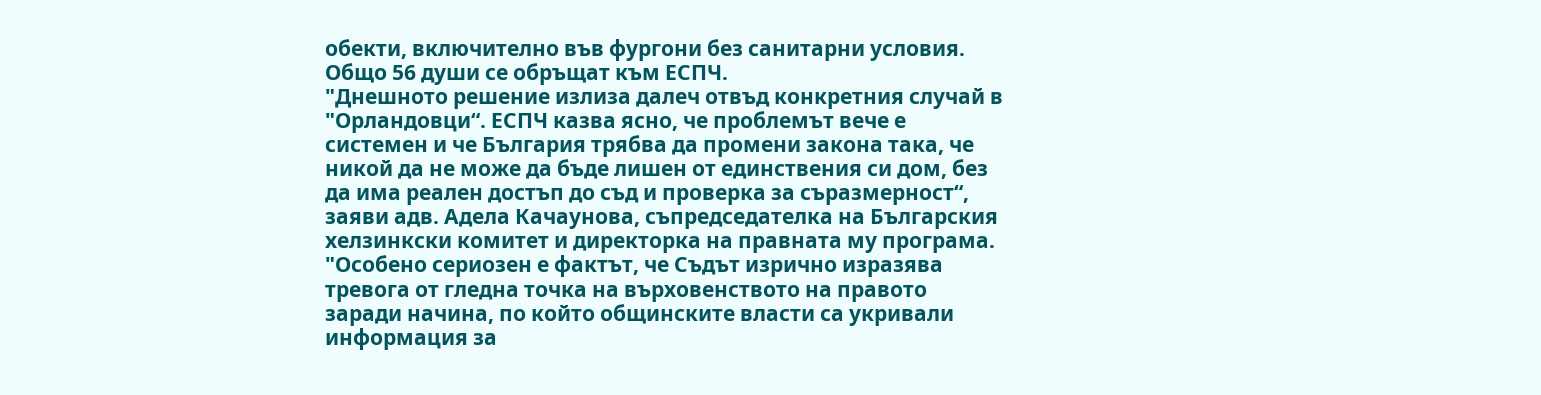обекти, включително във фургони без санитарни условия.
Общо 56 души се обръщат към ЕСПЧ.
"Днешното решение излиза далеч отвъд конкретния случай в "Орландовци“. ЕСПЧ казва ясно, че проблемът вече е системен и че България трябва да промени закона така, че никой да не може да бъде лишен от единствения си дом, без да има реален достъп до съд и проверка за съразмерност“, заяви адв. Адела Качаунова, съпредседателка на Българския хелзинкски комитет и директорка на правната му програма.
"Особено сериозен е фактът, че Съдът изрично изразява тревога от гледна точка на върховенството на правото заради начина, по който общинските власти са укривали информация за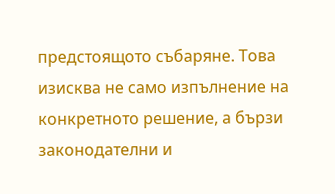предстоящото събаряне. Това изисква не само изпълнение на конкретното решение, а бързи законодателни и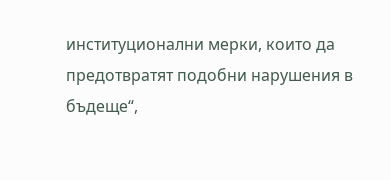институционални мерки, които да предотвратят подобни нарушения в бъдеще“,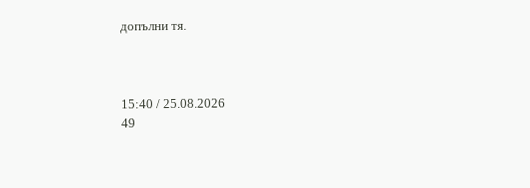допълни тя.



15:40 / 25.08.2026
49